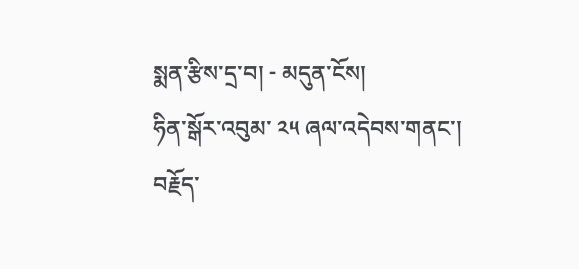སྨན་རྩིས་དྲ་བ། - མདུན་ངོས།
ཧིན་སྒོར་འབུམ་ ༢༥ ཞལ་འདེབས་གནང་།
བརྗོད་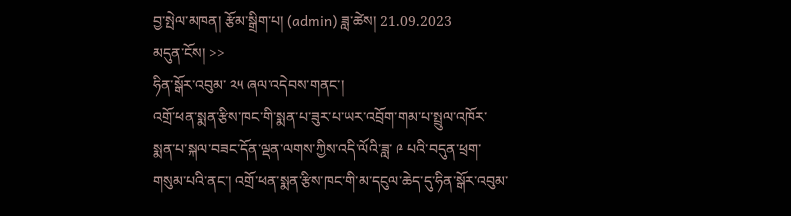བྱ་སྤེལ་མཁན། རྩོམ་སྒྲིག་པ། (admin) ཟླ་ཚེས། 21.09.2023
མདུན་ངོས། >>
ཧིན་སྒོར་འབུམ་ ༢༥ ཞལ་འདེབས་གནང་།
འགྲོ་ཕན་སྨན་རྩིས་ཁང་གི་སྨན་པ་ཟུར་པ་ཡར་འབྲོག་གམ་པ་སྤྲུལ་འཁོར་སྨན་པ་སྐལ་བཟང་དོན་ལྡན་ལགས་ཀྱིས་འདི་ལོའི་ཟླ་ ༩ པའི་བདུན་ཕྲག་གསུམ་པའི་ནང་། འགྲོ་ཕན་སྨན་རྩིས་ཁང་གི་མ་དངུལ་ཆེད་དུ་ཧིན་སྒོར་འབུམ་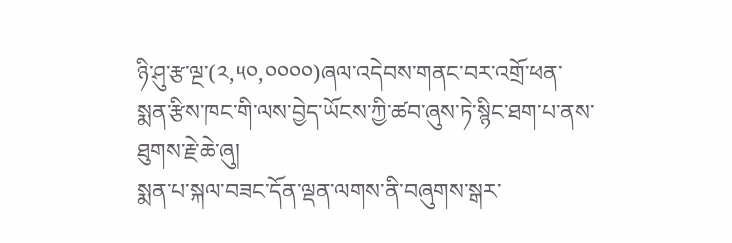ཉི་ཤུ་རྩ་ལྔ་(༢,༥༠,༠༠༠༠)ཞལ་འདེབས་གནང་བར་འགྲོ་ཕན་སྨན་རྩིས་ཁང་གི་ལས་བྱེད་ཡོངས་ཀྱི་ཚབ་ཞུས་ཏེ་སྙིང་ཐག་པ་ནས་ཐུགས་རྗེ་ཆེ་ཞུ།
སྨན་པ་སྐལ་བཟང་དོན་ལྡན་ལགས་ནི་བཞུགས་སྒར་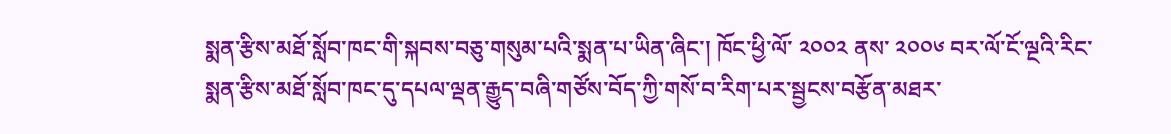སྨན་རྩིས་མཐོ་སློབ་ཁང་གི་སྐབས་བཅུ་གསུམ་པའི་སྨན་པ་ཡིན་ཞིང་། ཁོང་ཕྱི་ལོ་ ༢༠༠༢ ནས་ ༢༠༠༦ བར་ལོ་ངོ་ལྔའི་རིང་སྨན་རྩིས་མཐོ་སློབ་ཁང་དུ་དཔལ་ལྡན་རྒྱུད་བཞི་གཙོས་བོད་ཀྱི་གསོ་བ་རིག་པར་སྦྱངས་བརྩོན་མཐར་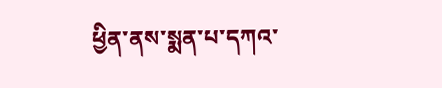ཕྱིན་ནས་སྨན་པ་དཀའ་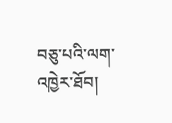བཅུ་པའི་ལག་འཁྱེར་ཐོབ།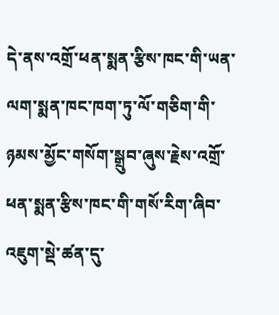དེ་ནས་འགྲོ་ཕན་སྨན་རྩིས་ཁང་གི་ཡན་ལག་སྨན་ཁང་ཁག་ཏུ་ལོ་གཅིག་གི་ཉམས་མྱོང་གསོག་སྒྲུབ་ཞུས་རྗེས་འགྲོ་ཕན་སྨན་རྩིས་ཁང་གི་གསོ་རིག་ཞིབ་འཇུག་སྡེ་ཚན་དུ་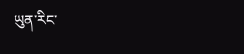ཡུན་རིང་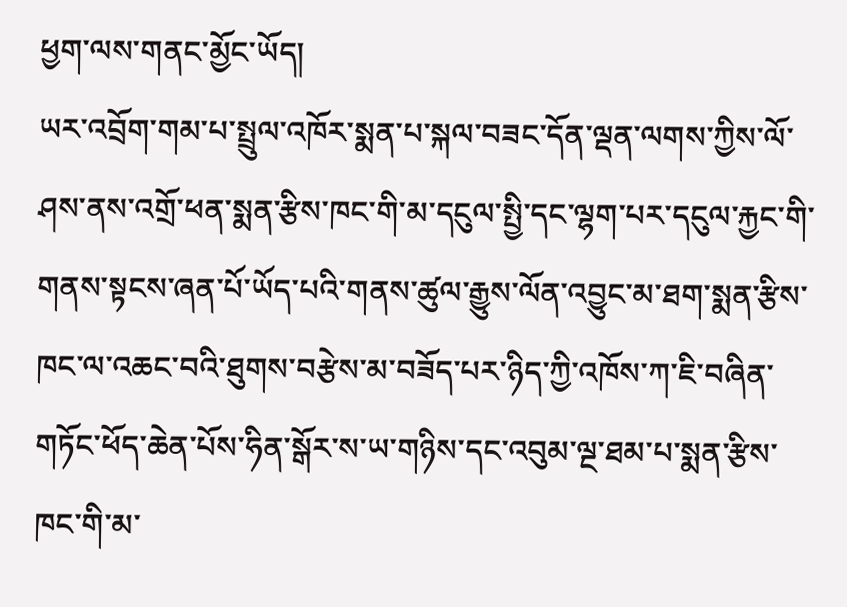ཕྱག་ལས་གནང་མྱོང་ཡོད།
ཡར་འབྲོག་གམ་པ་སྤྲུལ་འཁོར་སྨན་པ་སྐལ་བཟང་དོན་ལྡན་ལགས་ཀྱིས་ལོ་ཤས་ནས་འགྲོ་ཕན་སྨན་རྩིས་ཁང་གི་མ་དངུལ་སྤྱི་དང་ལྷག་པར་དངུལ་རྐྱང་གི་གནས་སྟངས་ཞན་པོ་ཡོད་པའི་གནས་ཚུལ་རྒྱུས་ལོན་འབྱུང་མ་ཐག་སྨན་རྩིས་ཁང་ལ་འཆང་བའི་ཐུགས་བརྩེས་མ་བཟོད་པར་ཉིད་ཀྱི་འཁོས་ཀ་ཇི་བཞིན་གཏོང་ཕོད་ཆེན་པོས་ཧིན་སྒོར་ས་ཡ་གཉིས་དང་འབུམ་ལྔ་ཐམ་པ་སྨན་རྩིས་ཁང་གི་མ་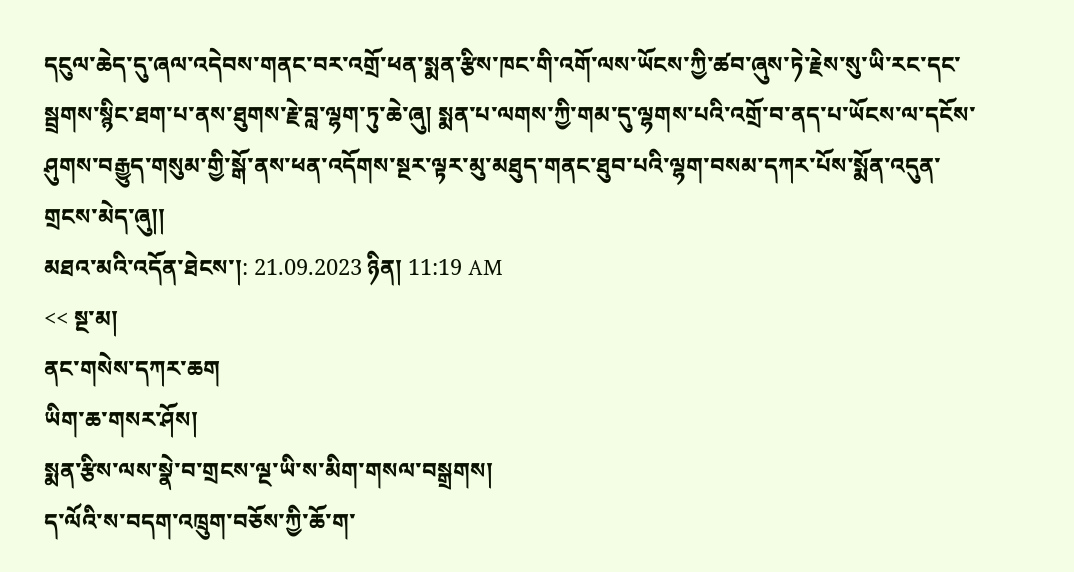དངུལ་ཆེད་དུ་ཞལ་འདེབས་གནང་བར་འགྲོ་ཕན་སྨན་རྩིས་ཁང་གི་འགོ་ལས་ཡོངས་ཀྱི་ཚབ་ཞུས་ཏེ་རྗེས་སུ་ཡི་རང་དང་སྦྲགས་སྙིང་ཐག་པ་ནས་ཐུགས་རྗེ་བླ་ལྷག་ཏུ་ཆེ་ཞུ། སྨན་པ་ལགས་ཀྱི་གམ་དུ་ལྷགས་པའི་འགྲོ་བ་ནད་པ་ཡོངས་ལ་དངོས་ཤུགས་བརྒྱུད་གསུམ་གྱི་སྒོ་ནས་ཕན་འདོགས་སྔར་ལྟར་མུ་མཐུད་གནང་ཐུབ་པའི་ལྷག་བསམ་དཀར་པོས་སྨོན་འདུན་གྲངས་མེད་ཞུ།།
མཐའ་མའི་འདོན་ཐེངས་།: 21.09.2023 ཉིན། 11:19 AM
<< སྔ་མ།
ནང་གསེས་དཀར་ཆག
ཡིག་ཆ་གསར་ཤོས།
སྨན་རྩིས་ལས་སྣེ་བ་གྲངས་ལྔ་ཡི་ས་མིག་གསལ་བསྒྲགས།
ད་ལོའི་ས་བདག་འཁྲུག་བཅོས་ཀྱི་ཆོ་ག་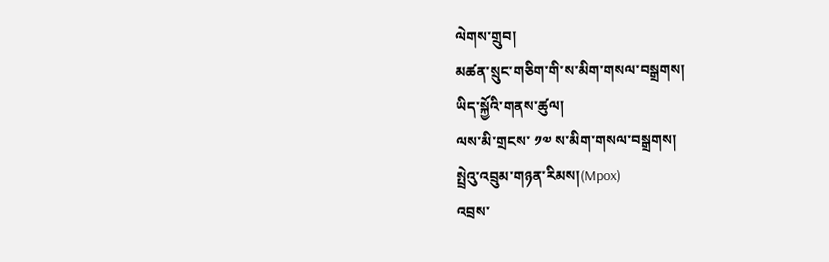ལེགས་གྲུབ།
མཚན་སྲུང་གཅིག་གི་ས་མིག་གསལ་བསྒྲགས།
ཡིད་སྐྱོའི་གནས་ཚུལ།
ལས་མི་གྲངས་ ༡༧ ས་མིག་གསལ་བསྒྲགས།
སྤྲེའུ་འབྲུམ་གཉན་རིམས།(Mpox)
འབྲས་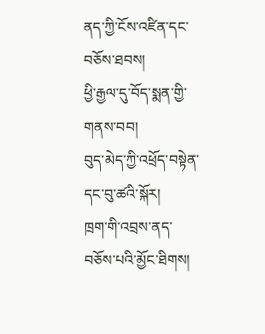ནད་ཀྱི་ངོས་འཛིན་དང་བཅོས་ཐབས།
ཕྱི་རྒྱལ་དུ་བོད་སྨན་གྱི་གནས་བབ།
བུད་མེད་ཀྱི་འཕྲོད་བསྟེན་དང་བུ་ཚའི་སྐོར།
ཁྲག་གི་འབྲས་ནད་བཅོས་པའི་མྱོང་ཐིགས།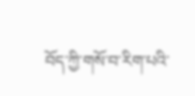བོད་ཀྱི་གསོ་བ་རིག་པའི་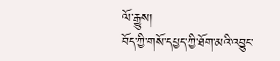ལོ་རྒྱུས།
བོད་ཀྱི་གསོ་དཔྱད་ཀྱི་ཐོག་མའི་འབྱུང་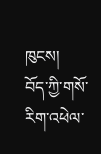ཁུངས།
བོད་ཀྱི་གསོ་རིག་འཕེལ་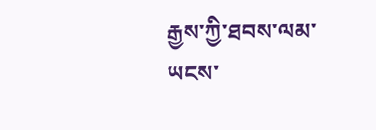རྒྱས་ཀྱི་ཐབས་ལམ་ཡངས་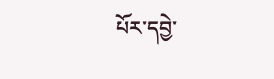པོར་དབྱེ་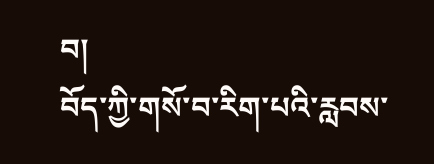བ།
བོད་ཀྱི་གསོ་བ་རིག་པའི་རླབས་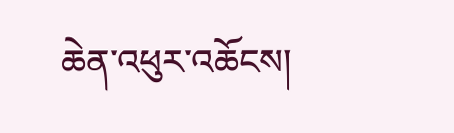ཆེན་འཕུར་འཆོངས།